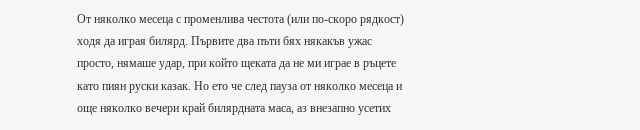От няколко месеца с променлива честота (или по-скоро рядкост) ходя да играя билярд. Първите два пъти бях някакъв ужас просто, нямаше удар, при който щеката да не ми играе в ръцете като пиян руски казак. Но ето че след пауза от няколко месеца и още няколко вечери край билярдната маса, аз внезапно усетих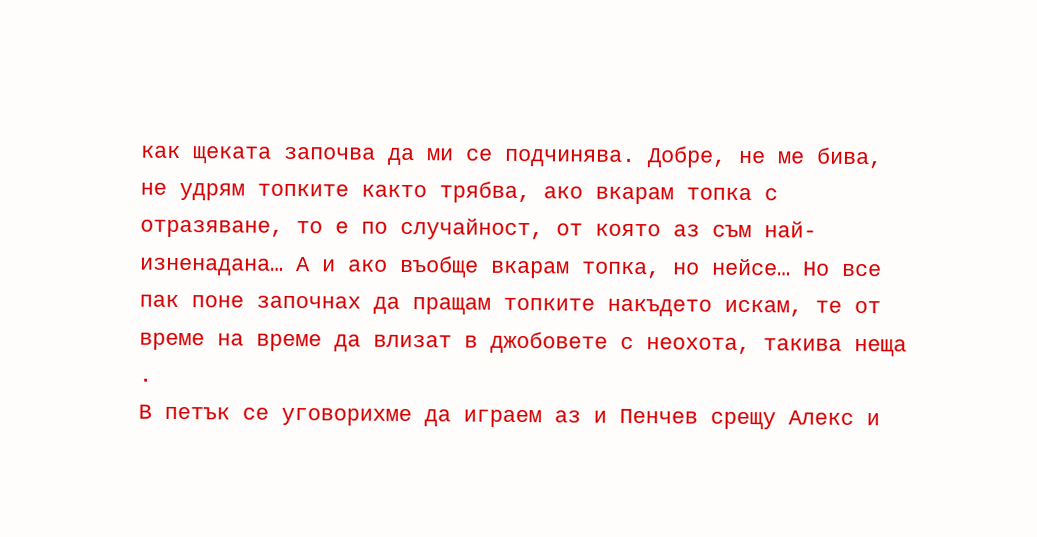как щеката започва да ми се подчинява. Добре, не ме бива, не удрям топките както трябва, ако вкарам топка с отразяване, то е по случайност, от която аз съм най-изненадана… А и ако въобще вкарам топка, но нейсе… Но все пак поне започнах да пращам топките накъдето искам, те от време на време да влизат в джобовете с неохота, такива неща .
В петък се уговорихме да играем аз и Пенчев срещу Алекс и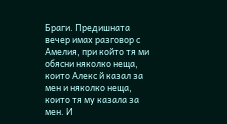Браги. Предишната вечер имах разговор с Амелия, при който тя ми обясни няколко неща, които Алекс й казал за мен и няколко неща, които тя му казала за мен. И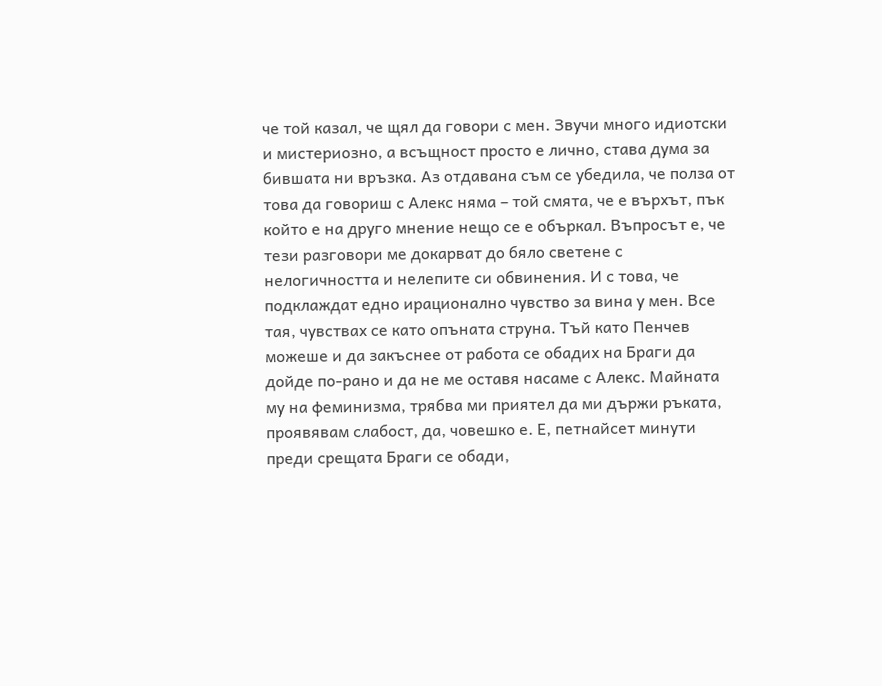че той казал, че щял да говори с мен. Звучи много идиотски и мистериозно, а всъщност просто е лично, става дума за бившата ни връзка. Аз отдавана съм се убедила, че полза от това да говориш с Алекс няма – той смята, че е върхът, пък който е на друго мнение нещо се е объркал. Въпросът е, че тези разговори ме докарват до бяло светене с нелогичността и нелепите си обвинения. И с това, че подклаждат едно ирационално чувство за вина у мен. Все тая, чувствах се като опъната струна. Тъй като Пенчев можеше и да закъснее от работа се обадих на Браги да дойде по-рано и да не ме оставя насаме с Алекс. Майната му на феминизма, трябва ми приятел да ми държи ръката, проявявам слабост, да, човешко е. Е, петнайсет минути преди срещата Браги се обади,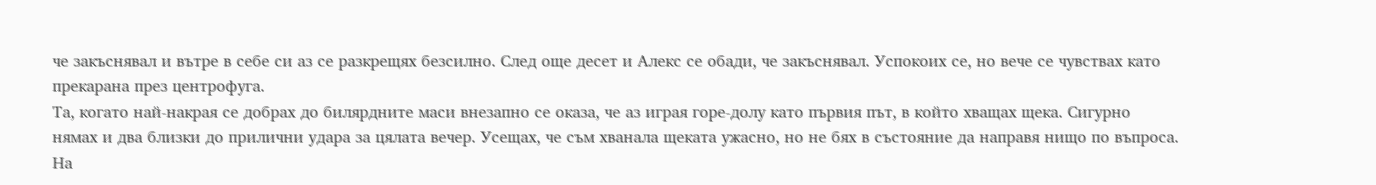че закъснявал и вътре в себе си аз се разкрещях безсилно. След още десет и Алекс се обади, че закъснявал. Успокоих се, но вече се чувствах като прекарана през центрофуга.
Та, когато най-накрая се добрах до билярдните маси внезапно се оказа, че аз играя горе-долу като първия път, в който хващах щека. Сигурно нямах и два близки до прилични удара за цялата вечер. Усещах, че съм хванала щеката ужасно, но не бях в състояние да направя нищо по въпроса.
На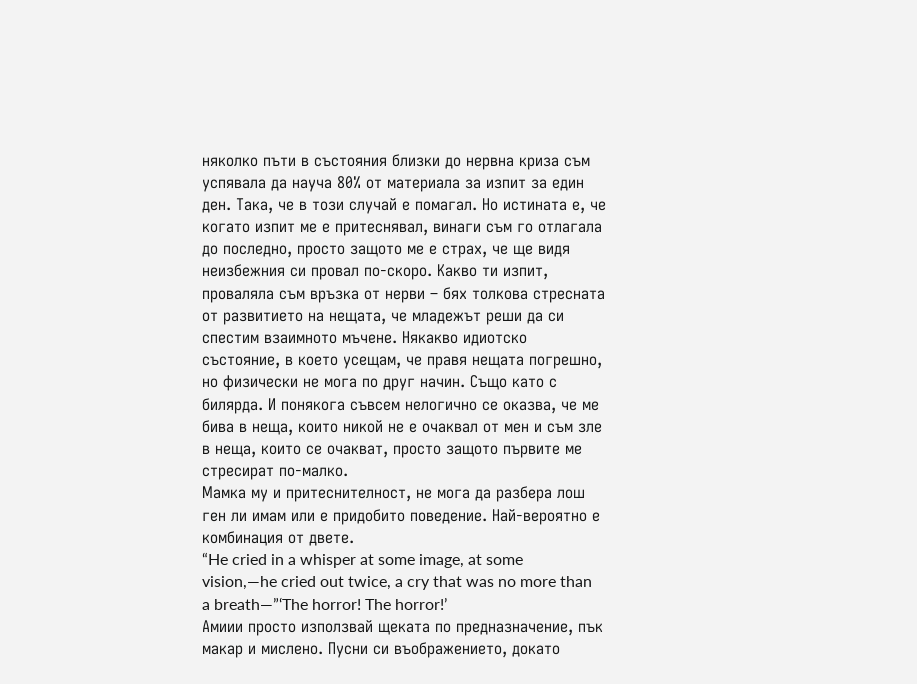няколко пъти в състояния близки до нервна криза съм успявала да науча 80% от материала за изпит за един ден. Така, че в този случай е помагал. Но истината е, че когато изпит ме е притеснявал, винаги съм го отлагала до последно, просто защото ме е страх, че ще видя неизбежния си провал по-скоро. Какво ти изпит, проваляла съм връзка от нерви – бях толкова стресната от развитието на нещата, че младежът реши да си спестим взаимното мъчене. Някакво идиотско състояние, в което усещам, че правя нещата погрешно, но физически не мога по друг начин. Също като с билярда. И понякога съвсем нелогично се оказва, че ме бива в неща, които никой не е очаквал от мен и съм зле в неща, които се очакват, просто защото първите ме стресират по-малко.
Мамка му и притеснителност, не мога да разбера лош ген ли имам или е придобито поведение. Най-вероятно е комбинация от двете.
“He cried in a whisper at some image, at some vision,—he cried out twice, a cry that was no more than a breath—”‘The horror! The horror!’
Амиии просто използвай щеката по предназначение, пък макар и мислено. Пусни си въображението, докато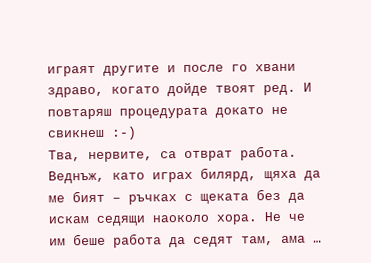играят другите и после го хвани здраво, когато дойде твоят ред. И повтаряш процедурата докато не свикнеш :-)
Тва, нервите, са отврат работа. Веднъж, като играх билярд, щяха да ме бият – ръчках с щеката без да искам седящи наоколо хора. Не че им беше работа да седят там, ама …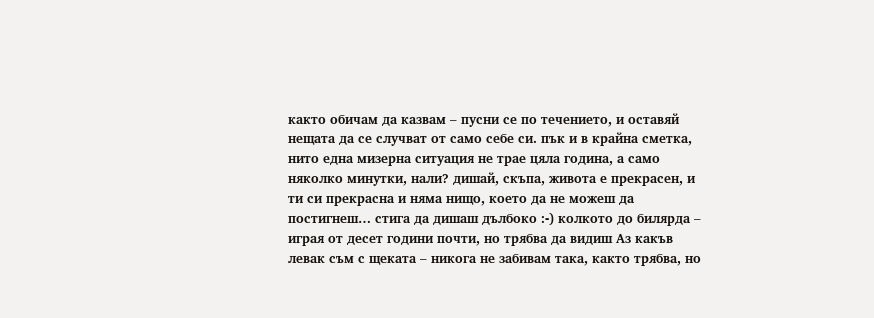както обичам да казвам – пусни се по течението, и оставяй нещата да се случват от само себе си. пък и в крайна сметка, нито една мизерна ситуация не трае цяла година, а само няколко минутки, нали? дишай, скъпа, живота е прекрасен, и ти си прекрасна и няма нищо, което да не можеш да постигнеш… стига да дишаш дълбоко :-) колкото до билярда – играя от десет години почти, но трябва да видиш Аз какъв левак съм с щеката – никога не забивам така, както трябва, но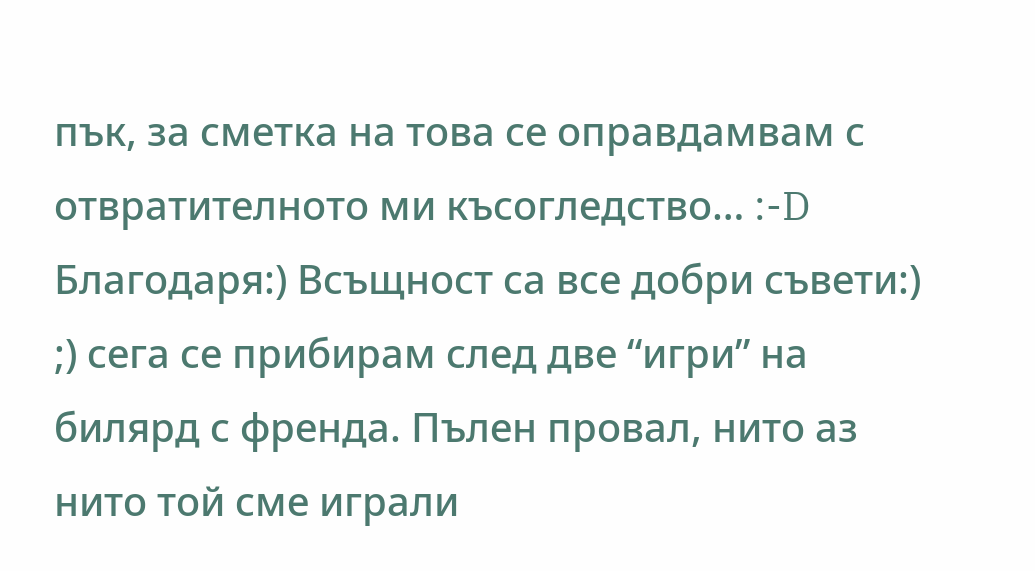пък, за сметка на това се оправдамвам с отвратителното ми късогледство… :-D
Благодаря:) Всъщност са все добри съвети:)
;) сега се прибирам след две “игри” на билярд с френда. Пълен провал, нито аз нито той сме играли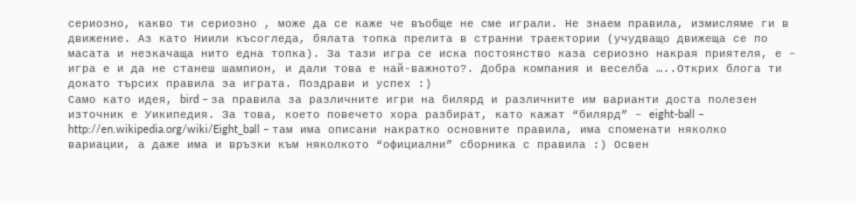сериозно, какво ти сериозно , може да се каже че въобще не сме играли. Не знаем правила, измисляме ги в движение. Аз като Ниили късогледа, бялата топка прелита в странни траектории (учудващо движеща се по масата и незкачаща нито една топка). За тази игра се иска постоянство каза сериозно накрая приятеля, е – игра е и да не станеш шампион, и дали това е най-важното?. Добра компания и веселба …..Открих блога ти докато търсих правила за играта. Поздрави и успех :)
Само като идея, bird – за правила за различните игри на билярд и различните им варианти доста полезен източник е Уикипедия. За това, което повечето хора разбират, като кажат “билярд” – eight-ball – http://en.wikipedia.org/wiki/Eight_ball – там има описани накратко основните правила, има споменати няколко вариации, а даже има и връзки към няколкото “официални” сборника с правила :) Освен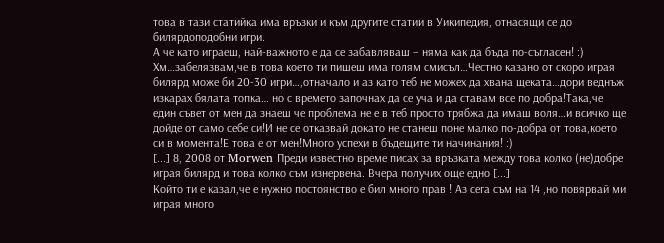това в тази статийка има връзки и към другите статии в Уикипедия, отнасящи се до билярдоподобни игри.
А че като играеш, най-важното е да се забавляваш – няма как да бъда по-съгласен! :)
Хм…забелязвам,че в това което ти пишеш има голям смисъл…Честно казано от скоро играя билярд може би 20-30 игри…,отначало и аз като теб не можех да хвана щеката…дори веднъж изкарах бялата топка… но с времето започнах да се уча и да ставам все по добра!Така,че един съвет от мен да знаеш че проблема не е в теб просто трябжа да имаш воля…и всичко ще дойде от само себе си!И не се отказвай докато не станеш поне малко по-добра от това,което си в момента!Е това е от мен!Много успехи в бъдещите ти начинания! :)
[...] 8, 2008 от Morwen Преди известно време писах за връзката между това колко (не)добре играя билярд и това колко съм изнервена. Вчера получих още едно [...]
Който ти е казал,че е нужно постоянство е бил много прав ! Аз сега съм на 14 ,но повярвай ми играя много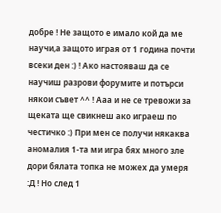добре ! Не защото е имало кой да ме научи,а защото играя от 1 година почти всеки ден :) ! Ако настояваш да се научиш разрови форумите и потърси някои съвет ^^ ! Ааа и не се тревожи за щеката ще свикнеш ако играеш по честичко :) При мен се получи някаква аномалия 1-та ми игра бях много зле дори бялата топка не можех да умеря :Д ! Но след 1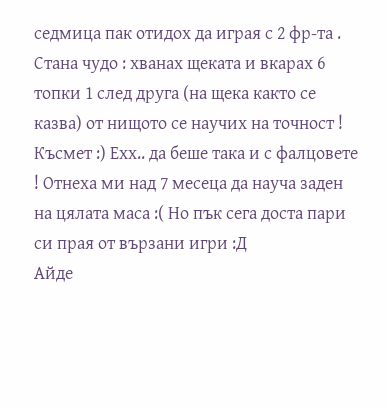седмица пак отидох да играя с 2 фр-та . Стана чудо : хванах щеката и вкарах 6 топки 1 след друга (на щека както се казва) от нищото се научих на точност ! Късмет :) Ехх.. да беше така и с фалцовете ! Отнеха ми над 7 месеца да науча заден на цялата маса :( Но пък сега доста пари си прая от вързани игри :Д
Айде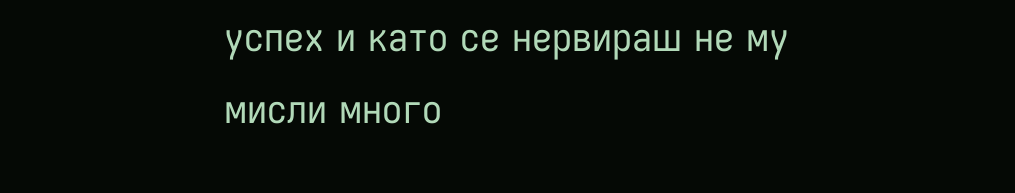успех и като се нервираш не му мисли много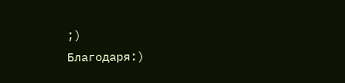;)
Благодаря:)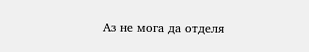Аз не мога да отделя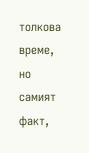толкова време, но самият факт,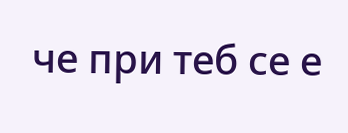че при теб се е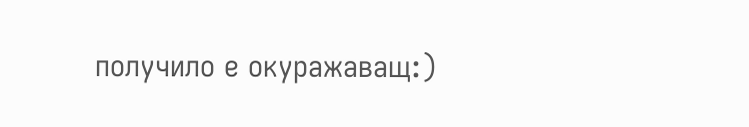получило е окуражаващ:)